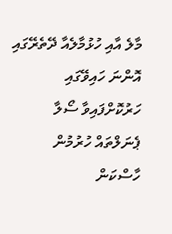މާލެ އާއި ހުޅުމާލެއާ ދޭތެރޭގައި އޮންނަ ހައިވޭގައި ހަރުކޮށްފައިވާ ސޯލާ ޕެނަލްތައް ހުރުމުން ހާސްކަން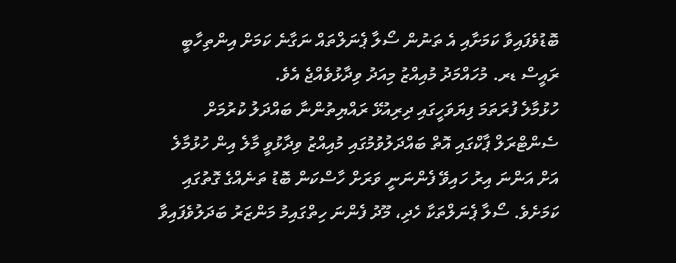ބޮޑުވެފައިވާ ކަމަށާއި އެ ތަނުން ސޯލާ ޕެނަލްތައް ނަގާނެ ކަމަށް އިންތިހާބީ ރައީސް ޑރ. މުހައްމަދު މުއިއްޒު މިއަދު ވިދާޅުވެއްޖެ އެވެ.
ހުޅުމާލެ ފުރަތަމަ ފިޔަވަހީގައި ދިރިއުޅޭ ރައްޔިތުންނާ ބައްދަލު ކުރުމަށް ސެންޓްރަލް ޕާކްގައި އޮތް ބައްދަލުވުމުގައި މުއިއްޒު ވިދާޅުވީ މާލެ އިން ހުޅުމާލެ އަށް އަންނަ އިރު ހައިވޭ ފެންނަނީ ވަރަށް ހާސްކަން ބޮޑު ތަނެއްގެ ގޮތުގައި ކަމަށެވެ. ސޯލާ ޕެނަލްތަކާ ހެދި، މޫދު ފެންނަ ހިތްގައިމު މަންޒަރު ބަދަލުވެފައިވާ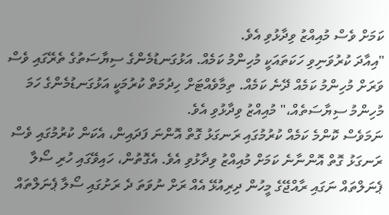ކަމަށް ވެސް މުއިއްޒު ވިދާޅުވި އެވެ.
"އިއާދަ ކުރުވަނިވި ހަކަތައަކީ މުހިންމު ކަމެއް. އަޅުގަނޑުމެންގެ ސިޔާސަތުގެ ތެރޭގައި ވެސް ވަރަށް މުހިންމު ކަމެއް ދޭނެ ކަމެއް. ތިމާވެއްޓަށް ހިދުމަތް ކުރުމަކީ އަޅުގަނޑުމެންގެ ހަމަ މުހިންމު ސިޔާސަތެއް،" މުއިއްޒު ވިދާޅުވި އެވެ.
ނަމަވެސް ކޮންމެ ކަމެއް ކުރުމުގައި ރަނގަޅު ގޮތް އޮންނަ ފަދައިން، އެކަން ކުރުމުގައި ވެސް ރަނގަޅު ގޮތް އޮންނާނެ ކަމަށް މުއިއްޒު ވިދާޅުވި އެވެ. އެގޮތުން، ހައިވޭގައި ހުރި ސޯލާ ޕެނަލްތައް ނަގައި ރާއްޖޭގެ މީހުން ދިރިއުޅޭ އެއް ރަށް ނުވަތަ ދެ ރަށުގައި ސޯލާ ޕެނަލްތައް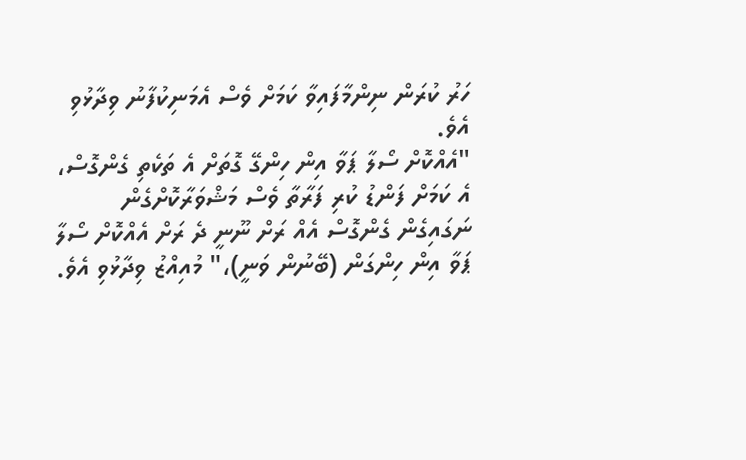ހަރު ކުރަން ނިންމާފައިވާ ކަމަށް ވެސް އެމަނިކުފާނު ވިދާޅުވި އެވެ.
"އެއްކޮށް ސޯލާ ޕަވާ އިން ހިންގޭ ގޮތަށް އެ ތަކެތި ގެންގޮސް، އެ ކަމަށް ފަންޑު ކުރި ފަރާތާ ވެސް މަޝްވަރާކޮށްގެން ނަގައިގެން ގެންގޮސް އެއް ރަށް ނޫނީ ދެ ރަށް އެއްކޮށް ސޯލާ ޕަވާ އިން ހިންގަން (ބޭނުން ވަނީ)،" މުއިއްޒު ވިދާޅުވި އެވެ.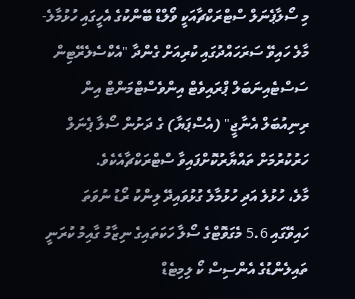މި ސޯލާޕެނަލް ސްޓްރަކްޗާއަކީ ވޯލްޑް ބޭންކުގެ އެހީގައި ހުޅުމާލެ-މާލެ ހައިވޭ ސަރަހައްދުގައި ކުރިއަށް ގެންދާ "އެކްސެލެރޭޓިން ސަސްޓެއިނަބަލް ޕްރައިވެޓް އިންވެސްޓްމަންޓް އިން ރިނިއުބަލް އެނާޖީ" (އެސްޕަޔާ) ގެ ދަށުން ސޯލާ ޕެނަލް ހަރުކުރުމަށް ތައްޔާރުކޮށްފައިވާ ސްޓްރަކްޗާއެކެވެ.
މާލެ، ހުޅުލެ އަދި ހުޅުމާލެ ގުޅުވައިދޭ ލިންކު ރޯޑު ނުވަތަ ހައިވޭގައި 5.6 މެގަވޮޓްގެ ސޯލާ ހަކަތައިގެ ނިޒާމު ގާއިމު ކުރަނީ ތައިލެންޑުގެ އެންސިސް ކޯ ލިމިޓެޑް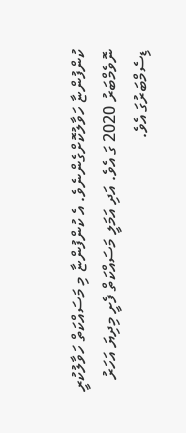ކުންފުންޏާ ހަވާލުކޮށްގެންނެވެ. އެ ކުންފުންޏާ މި މަސައްކަތް ހަވާލުކުރީ ނޮވެމްބަރު 2020 ގަ އެވެ. އަދި އަމަލީ މަސައްކަތް ފެށީ މިދިޔަ އަހަރު ޑިސެމްބަރުގަ އެވެ.